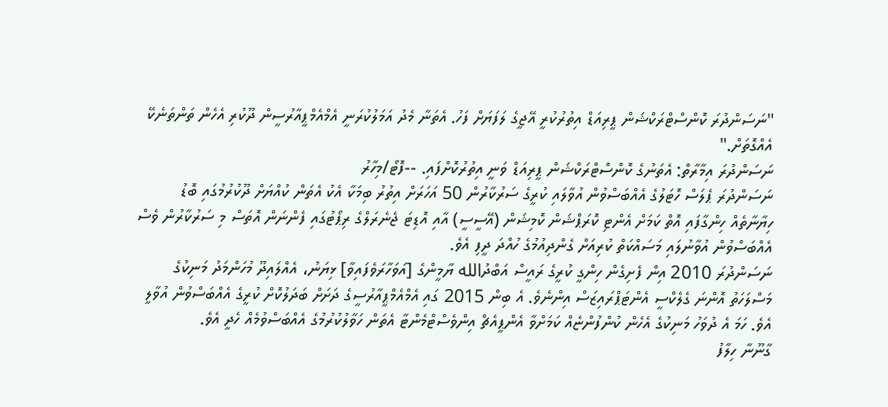"ނަސަންދުރަ ކޮންސްޓްރަކްޝަން ޕީރިއަޑް އިތުރުކުރީ އޭޖީގެ ލަފަޔަށް ފަހު. އެތަނާ މެދު އަމަލުކުރަނީ އެމްއެމްޕީއާރުސީން ދޫކުރި އެހެން ތަންތަނެކޭ އެއްގޮތަށް."
ނަސަންދުރަ އިމާރާތް: އެތަނުގެ ކޮންސްޓްރަކްޝަން ޕީރިއަޑް ވަނީ އިތުރުކޮށްފައި. --ފޮޓޯ/މިހާރު
ނަސަންދުރަ ޕެލަސް ހޮޓަލުގެ އެއްބަސްވުން އުވާލައި ކުރީގެ ސަރުކާރުން 50 އަހަރަށް އިތުރު ބިމަކާ އެކު އެތަން ކުއްޔަށް ދޫކުރުމުގައި ބޮޑު ހިޔާނާތެއް ހިންގާފައި އޮތް ކަމަށް އެންޓި ކޮރަޕްޝަން ކޮމިޝަން (އޭސީސީ) އާއި އޮޑިޓަ ޖެނެރަލްގެ ރިޕޯޓުގައި ފެންނަން އޮތަސް މި ސަރުކާރުން ވެސް އެއްބަސްވުން އުވާނުލައި މަސައްކަތް ކުރިއަށް ގެންދިއުމުގެ ހުއްދަ ދީފި އެވެ.
ނަސަންދުރަ 2010 އިން ފެށިގެން ހިންގީ ކުރީގެ ރައީސް އަބްދުالله ޔާމީންގެ [އަވަހާރަވެފައިވާ] ޅިޔަނު، އެއްލައިދޫ މުހަންމަދު މަނިކުގެ މަސްލަހަތު އޮންނަ ގެލެކްސީ އެންޓަޕްރައިޒަސް އިންނެވެ. އެ ބިން 2015 ގައި އެމްއެމްޕީއާރުސީގެ ދަށަށް ބަދަލުކޮށް ކުރީގެ އެއްބަސްވުން އުވާލީ އެވެ. ހަމަ އެ ދުވަހު މަނިކުގެ އެހެން ކުންފުންޏެއް ކަމަށްވާ އެންޕީއެޗް އިންވެސްޓްމެންޓާ އެތަން ހަވާލުކުރުމުގެ އެއްބަސްވުމެއް ހެދީ އެވެ.
ގާނޫނާ ހިލާފު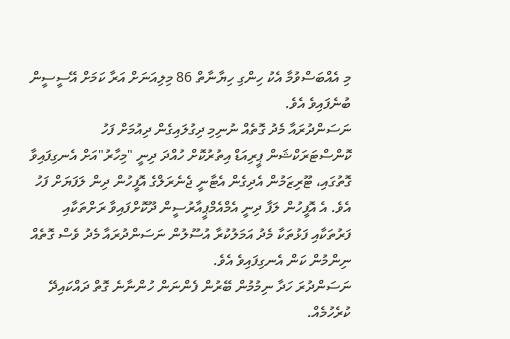މި އެއްބަސްވުމާ އެކު ހިންގި ހިޔާނާތް 86 މިލިއަނަށް އަރާ ކަމަށް އޭސީސީން ބުނެފައިވެ އެވެ.
ނަސަންދުރައާ މެދު ގޮތެއް ނުނިމި ދިގުލައިގެން ދިއުމަށް ފަހު ކޮންސްޓަރަކްޝަން ޕީރިއަޑް އިތުރުކޮށް ހުއްދަ ދިނީ "މިހާރު"އަށް އެނގިފައިވާ ގޮތުގައި، ޓޫރިޒަމުން އެދިގެން އެޓާނީ ޖެނެރަލްގެ އޮފީހުން ދިން ލަފަޔަށް ފަހު އެވެ. އެ އޮފީހުން ލަފާ ދިނީ އެމްއެމްޕީއާރުސީން ދޫކޮށްފައިވާ ރަށްތަކާއި ފަރުތަކާއި ފަޅުތަކާ މެދު އަމަލުކުރާ އުސޫލުން ނަސަންދުރައާ މެދު ވެސް ގޮތެއް ނިންމުން ކަން އެނގިފައިވެ އެވެ.
ނަސަންދުރަ ހަދާ ނިމުމުން ބޭރުން ފެންނަން ހުންނާނެ ގޮތް ދައްކައިދޭ ކުރެހުމެއް.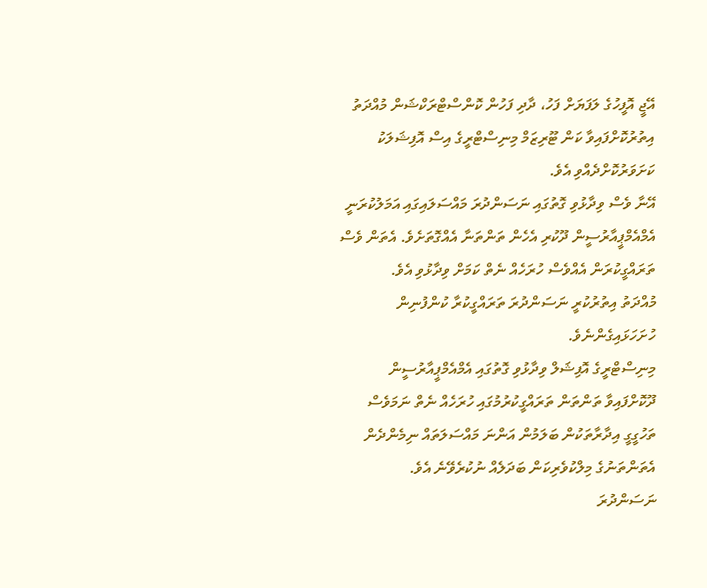އޭޖީ އޮފީހުގެ ލަފަޔަށް ފަހު، ދާދި ފަހުން ކޮންސްޓްރަކްޝަން މުއްދަތު އިތުރުކޮށްފައިވާ ކަން ޓޫރިޒަމް މިނިސްޓްރީގެ އިސް އޮފިޝަލަކު ކަށަވަރުކޮށްދެއްވި އެވެ.
އޭނާ ވެސް ވިދާޅުވި ގޮތުގައި ނަސަންދުރަ މައްސަލައިގައި އަމަލުކުރަނީ އެމްއެމްޕީއާރުސީން ދޫކުރި އެހެން ތަންތަނާ އެއްގޮތަށެވެ. އެތަން ވެސް ތަރައްގީކުރަން އެއްވެސް ހުރަހެއް ނެތް ކަމަށް ވިދާޅުވި އެވެ.
މުއްދަތު އިތުރުކުރީ ނަސަންދުރަ ތަރައްގީކުރާ ކުންފުނިން ހުށަހަޅައިގެންނެވެ.
މިނިސްޓްރީގެ އޮފިޝަލް ވިދާޅުވި ގޮތުގައި އެމްއެމްޕީއާރުސީން ދޫކޮށްފައިވާ ތަންތަން ތަރައްގީކުރުމުގައި ހުރަހެއް ނެތް ނަމަވެސް ތަހުގީގީ އިދާރާތަކުން ބަލަމުން އަންނަ މައްސަލަތައް ނިމެންދެން އެތަންތަނުގެ މިލްކުވެރިކަން ބަދަލެއް ނުކުރެވޭނެ އެވެ.
ނަސަންދުރަ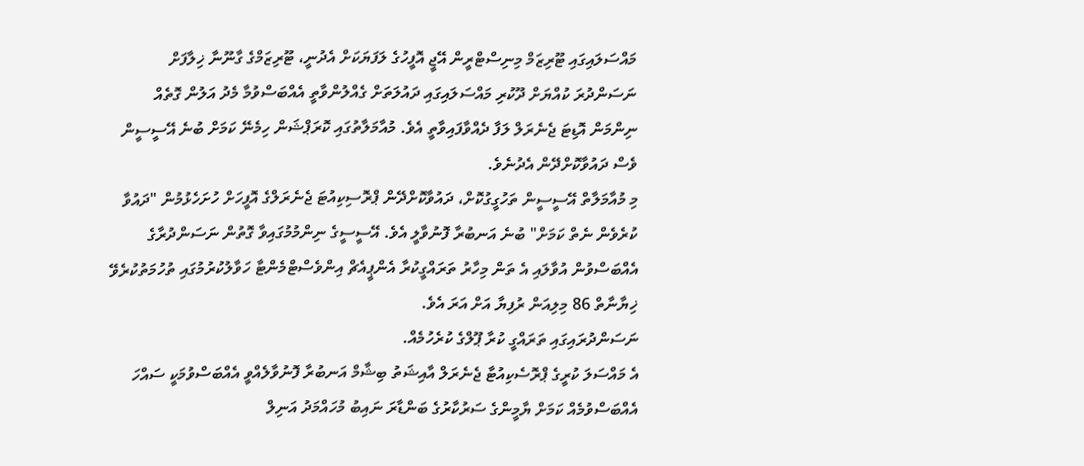މައްސަލައިގައި ޓޫރިޒަމް މިނިސްޓްރީން އޭޖީ އޮފީހުގެ ލަފަޔަކަށް އެދުނީ، ޓޫރިޒަމްގެ ގާނޫނާ ޚިލާފަށް ނަސަންދުރަ ކުއްޔަށް ދޫކުރި މައްސަލައިގައި ދައުލަތަށް ގެއްލުންވާތީ އެއްބަސްވުމާ މެދު އަލުން ގޮތެއް ނިންމަން އޮޑިޓަ ޖެނެރަލް ލަފާ ދެއްވާފައިވާތީ އެވެ. މުއާމަލާތުގައި ކޮރަޕްޝަން ހިމެނޭ ކަމަށް ބުނެ އޭސީސީން ވެސް ދައުވާކޮށްދޭން އެދުނެވެ.
މި މުއާމަލާތް އޭސީސީން ތަހުގީގުކޮށް، ދައުވާކޮށްދޭން ޕްރޮސިކިއުޓަ ޖެނެރަލްގެ އޮފީހަށް ހުށަހެޅުމުން "ދައުވާ ކުރެވެން ނެތް ކަމަށް" ބުނެ އަނބުރާ ފޮނުވާލީ އެވެ. އޭސީސީގެ ނިންމުމުގައިވާ ގޮތުން ނަސަންދުރާގެ އެއްބަސްވުން އުވާލައި އެ ތަން މިހާރު ތަރައްގީކުރާ އެންޕީއެޗް އިންވެސްޓްމެންޓާ ހަވާލުކުރުމުގައި ތުހުމަތުކުރެވޭ ޚިޔާނާތް 86 މިލިއަން ރުފިޔާ އަށް އަރަ އެވެ.
ނަސަންދުރައިގައި ތަރައްގީ ކުރާ ޕޫލްގެ ކުރެހުމެއް.
އެ މައްސަލަ ކުރީގެ ޕްރޮސެކިއުޓާ ޖެނެރަލް އާއިޝަތު ބިޝާމް އަނބުރާ ފޮނުވާލެއްވީ އެއްބަސްވުމަކީ ސައްހަ އެއްބަސްވުމެއް ކަމަށް ޔާމީންގެ ސަރުކާރުގެ ބަންޑާރަ ނައިބު މުހައްމަދު އަނިލް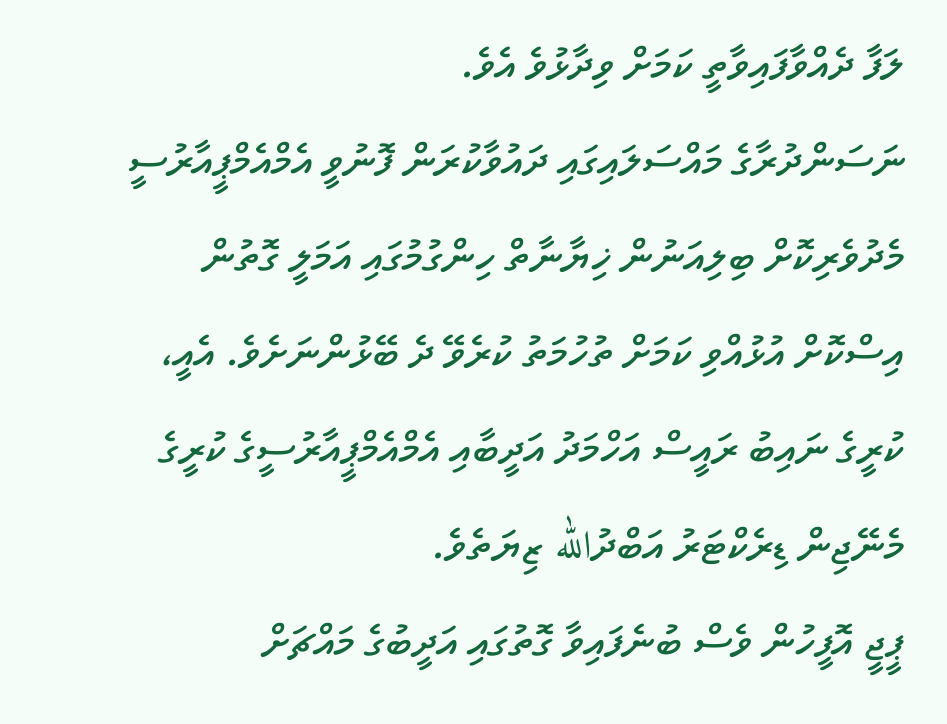ލަފާ ދެއްވާފައިވާތީ ކަމަށް ވިދާޅުވެ އެވެ.
ނަސަންދުރާގެ މައްސަލައިގައި ދައުވާކުރަން ފޮނުވީ އެމްއެމްޕީއާރުސީ މެދުވެރިކޮށް ބިލިއަނުން ޚިޔާނާތް ހިންގުމުގައި އަމަލީ ގޮތުން އިސްކޮށް އުޅުއްވި ކަމަށް ތުހުމަތު ކުރެވޭ ދެ ބޭޅުންނަށެވެ. އެއީ، ކުރީގެ ނައިބު ރައީސް އަހްމަދު އަދީބާއި އެމްއެމްޕީއާރުސީގެ ކުރީގެ މެނޭޖިން ޑިރެކްޓަރު އަބްދުالله ޒިޔަތެވެ.
ޕީޖީ އޮފީހުން ވެސް ބުނެފައިވާ ގޮތުގައި އަދީބުގެ މައްޗަށް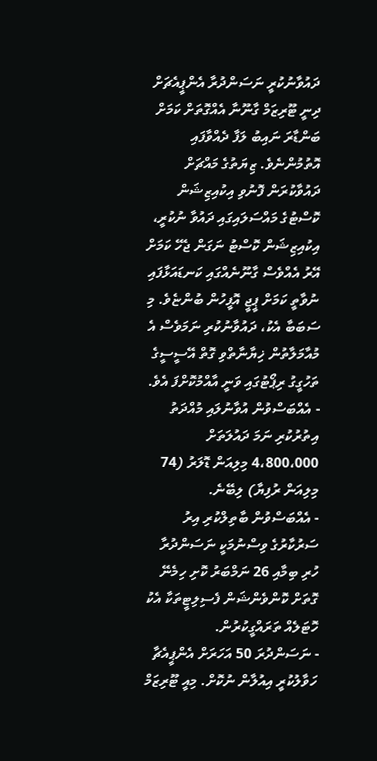ދައުވާނުކުރީ ނަސަންދުރާ އެންޕީއެޗަށް ދިނީ ޓޫރިޒަމް ގާނޫނާ އެއްގޮތަށް ކަމަށް ބަންޑާރަ ނައިބު ލަފާ ދެއްވާފައި އޮތުމުންނެވެ. ޒިޔަތުގެ މައްޗަށް ދައުވާކުރަން ފޮނުވި އިކުއިޒިޝަން ކޮސްޓުގެ މައްސަލައިގައި ދައުވާ ނުކުރީ، އިކުއިޒިޝަން ކޮސްޓު ނަގަން ޖެހޭ ކަމަށް އޭރު އެއްވެސް ގާނޫނެއްގައި ކަނޑައަޅާފައި ނުވާތީ ކަމަށް ޕީޖީ އޮފީހުން ބުންޏެވެ. މި ސަބަބާ އެކު، ދައުވާނުކުރި ނަމަވެސް އެ މުއާމަލާތުން ޚިޔާނާތްވި ގޮތް އޭސީސީގެ ތަހުގީގު ރިޕޯޓުގައި ވަނީ އާއްމުކޮށްފަ އެވެ.
- އެއްބަސްވުން އުވާނުލައި މުއްދަތު އިތުރުކުރި ނަމަ ދައުލަތަށް 4،800،000 މިލިއަން ޑޮލަރު (74 މިލިއަން ރުފިޔާ) ލިބޭނެ.
- އެއްބަސްވުން ބާތިލްކުރި އިރު ސަރުކާރުގެ ވިސްނުމަކީ ނަސަންދުރާ ހުރި ބިމާއި 26 ނަމްބަރު ކޮށި ހިމެނޭ ގޮތަށް ކޮންވެންޝަން ފެސިލިޓީތަކާ އެކު ހޮޓަލެއް ތަރައްގީކުރުން.
- ނަސަންދުރަ 50 އަހަރަށް އެންޕީއެޗާ ހަވާލުކުރީ އިއުލާން ނުކޮށް. މިއީ ޓޫރިޒަމް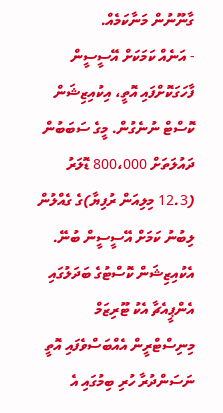ގާނޫނުން މަނާކަމެއް.
- އަނެއް ކަމަކަށް އޭސީސީން ފާހަގަކޮށްފައި އޮތީ، އިކުއިޒިޝަން ކޮސްޓް ނުނެގުން. މީގެ ސަބަބުން ދައުލަތަށް 800،000 ޑޮލަރު (12.3 މިލިއަން ރުފިޔާ)ގެ ގެއްލުން ލިބުނު ކަމަށް އޭސީސީން ބުނޭ.
އެކުއިޒިޝަން ކޮސްޓުގެ ބަދަލުގައި އެންޕީއެޗާ އެކު ޓޫރިޒަމް މިނިސްޓްރީން އެއްބަސްވެފައި އޮތީ ނަސަންދުރާ ހުރި ބިމުގައި އެ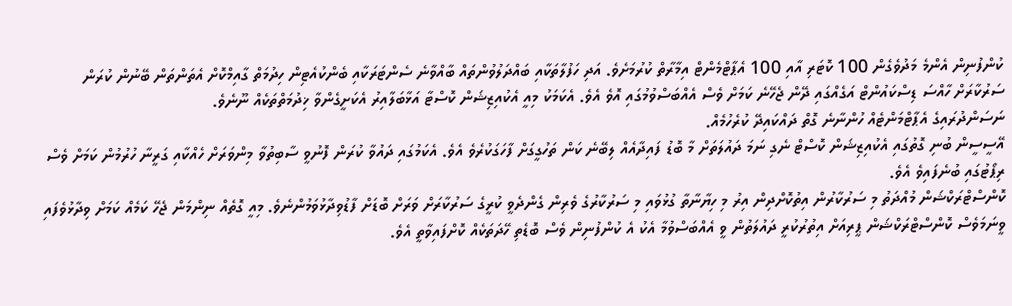ކުންފުނިން އެންމެ މަދުވެގެން 100 ކޮޓަރި އާއި 100 އެޕާޓްމެންޓް އިމާރާތް ކުރުމަށެވެ. އަދި ހަފުލާތަކާއި ބައްދަލުވުންތައް ބާއްވާނެ ސެންޓަރަކާއި ބެންކުއެޓިން ހިދުމަތް ގާއިމްކޮށް އެތަންތަން ބޭނުން ކުރަން ސަރުކާރަށް ހާއްސަ ޑިސްކައުންޓް އަގެއްގައި ދޭން ޖެހޭނެ ކަމަށް ވެސް އެއްބަސްވުމުގައި އޮވެ އެވެ. އެކަމަކު މިއީ އެކުއިޒިޝަން ކޮސްޓާ އަޅާބަލާއިރު އެކަށީގެންވާ ޚިދުމަތްތަކެއް ނޫނެވެ.
ނަސަންދުރައިގެ އެޕާޓްމަންޓެއް ހުންނާނެ ގޮތް ދައްކައިދޭ ކުރެހުމެއް.
އޭސީސީން ބުނި ގޮތުގައި އެކުއިޒިޝަން ކޮސްޓް ނެގި ނަމަ ދައުލަތަށް މާ ބޮޑު ފައިދާއެއް ލިބޭނެ ކަން ތަހުގީގަށް ފާހަގަކުރެވެ އެވެ. އެކަމުގައި ދައުވާ ކުރަން ފޮނުވީ ސާބިތުވާ މިންވަރަށް ހެއްކާއި ގަރީނާ ހުރުމުން ކަމަށް ވެސް ރިޕޯޓުގައި ބުނެފައިވެ އެވެ.
ކޮންސްޓްރަކްޝަން މުއްދަތު މި ސަރުކާރުން އިތުކޮށްދިން އިރު މި ހިޔާނާތާ ގުޅުވައި މި ސަރުކާރުގެ ވެރިން ގެންދެވީ ކުރީގެ ސަރުކާރަށް ވަރަށް ބޮޑަށް ފާޑުވިދާޅުވަމުންނެވެ. މިއީ ގޮތެއް ނިންމަން ޖެހޭ ކަމެއް ކަމަށް ވިދާޅުވެފައި ވީނަމަވެސް ކޮންސްޓްރަކްޝަން ޕީރިއަށް އިތުރުކުރީ ދައުލަތުން ވީ އެއްބަސްވުމާ އެކު އެ ކުންފުނިން ވެސް ބޮޑެތި ހޭދަތަކެއް ކޮށްފައިވާތީ އެވެ.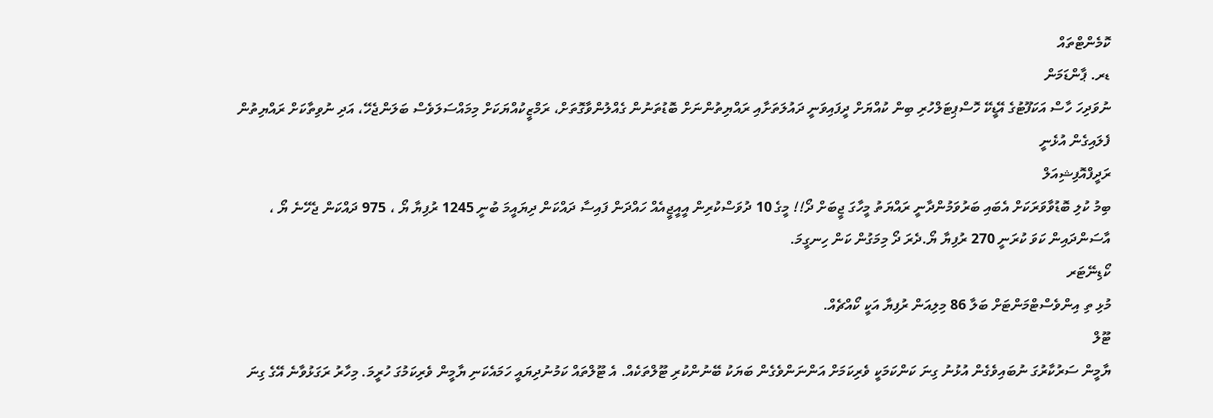ކޮމެންޓްތައް
ޑރ. ޕާންޑަމަން
ނުވަދިހަ ހާސް އަކަފޫޓުގެ އޭޑީކޭ ހޮސްޕިޓަލްހުރި ބިން ކުއްޔަށް ދީފައިވަނީ ދައުލަތަށާއި ރައްޔިތުންނަށް ބޮޑުތަނުން ގެއްލުންވާގޮތަށް، ރަމްޒީކުއްޔަކަށް މިމައްސަލަވެސް ބަލަންޖެހޭ، އަދި ނުވިތާކަށް ރައްޔިތުން ފެލައިގެން އުޅެނީ
ރަދީފްއޮފިޝިއަލް
ބިމު ކުލި ބޮޑުވާވަރަކަށް އެބައި ބަރުވަމުންދާނީ ރައްޔަތު މީހާގަ ޖީބަށް ދޯ!! މީގެ 10 ދުވަސްކުރިން އީއީޖީއެއް ހައްދަން ފައިސާ ދައްކަން ދިޔައީމަ ބުނީ 1245 ރުފިޔާ ޔޯ ، 975 ދައްކަން ޖެހޭނެ ޔޯ ، އާސަންދައިން ކަވަ ކުރަނީ 270 ރުފިޔާ ޔޯ.ދެރަ ދޯ މިމަގުން ކަން ހިނގީމަ.
ކޯޑިނޭޓަރ
މުޅި ތި އިންވެސްޓްމަންޓަށް ބަލާ 86 މިލިއަން ރުފިޔާ އަކީ ކޯއްޗެއް.
ޓޫލް
ޔާމީން ސަރުކާރުގަ ނުބައިވެގެން އުޅުނު ގިނަ ކަންކަމަކީ ވެރިކަމަށް އަންނަންވެގެން ބަޔަކު ބޭނުންކުރި ޓޫލްތަކެއް. އެ ޓޫލްތައް ކަމުނުދިޔައީ ހަމައެކަނި ޔާމީން ވެރިކަމުގަ ހުރީމަ. މިހާރު ރަގަޅުވާނެ އޭގެ ގިނަ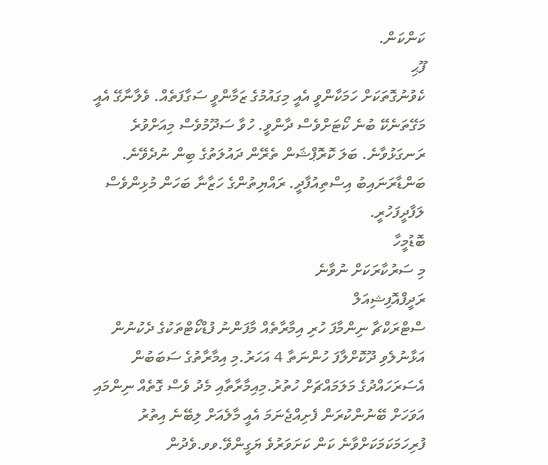ކަންކަން.
ފޫޙި
ކެވުނުގޮތަކަށް ހަމަކާންވީ އެއީ މިގައުމުގެ ޒަމާންވީ ސަގާފަތެއް. ވެލާނާގޭ އެއީ މަގޭތަނެކޭ ބުނެ ކޯޓަށްވެސް ދާންވީ. ހުވާ ސަދޫމުވެސް މިއަށްވުރެ ރަނގަޅުވާނެ. ބަލަ ކޮރޮޕްޝަން ތެރޭން ދައުލަތުގެ ބިން ނުދެވޭނެ. ބަންޑާރަނައިބު އިސްތިއުފާދީ. ރައްޔިތުންގެ ހަޒާނާ ބަހަން މުޅިންވެސް ލަފާދީފަހުރީ.
ބޮޑުމީހާ
މި ސަރުކާރަކަށް ނުވާނެ
ރަދީފްއޮފިޝިއަލް
ސްޓްރަކްޗާ ނިންމާފަ ހުރި އިމާރާތެއް މާފަންނު ފުޑްކޯޓްތަކުގެ ދެކުނުން އަޅާނުލެވި ދޫކޮށްލާފަ ހުންނަތާ 4 އަހަރު.މި އިމާރާތުގެ ސަބަބުން އެސަރަހައްދުގެ މަލަމައްޗަށް ހުތުރު.މިއިމާރާތާއި މެދު ވެސް ގޮތެއް ނިންމައި އަވަހަށް ބޭނުންކުރަން ފެށިއްޖެނަމަ އެއީ މާލެއަށް ލިބޭނެ އިތުރު ފުރިހަމަކަމަކަށްވާނެ ކަން ކަށަވަރުވެ ޔަގީންވޭ.ވވ.ވެދުން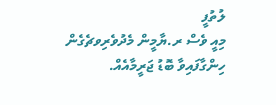ލުތުފީ
މިއީ ވެސް ރ.ޔާމީން މެދުވެރިވޗެގެން ހިންގާފައިވާ ބޮޑު ޖަރީމާއެއް.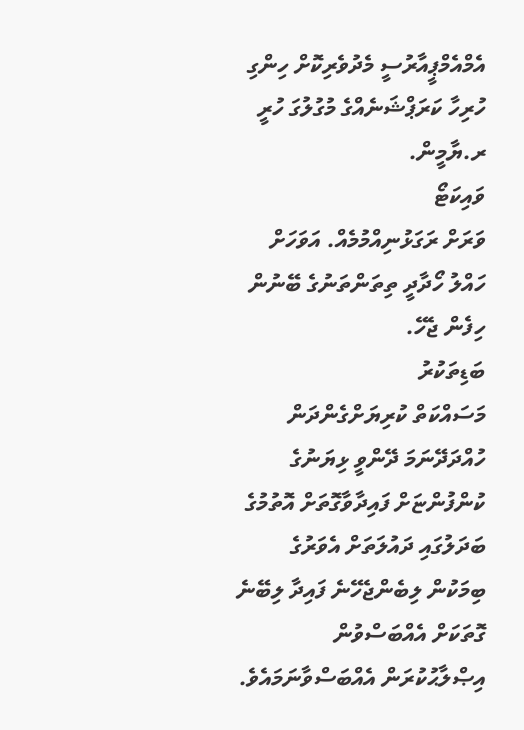އެމްއެމްޕީއާރުސީ މެދުވެރިކޮށް ހިންގި ހުރިހާ ކަރަޕްޝަނެއްގެ މުގުލުގަ ހުރީ ރ.ޔާމީން.
ވައިކަޓޯ
ވަރަށް ރަގަޅުނިއްމުމެއް. އަވަހަށް ހައްލު ހޯދާދީ ތިތަންތަނުގެ ބޭނުން ހިފެން ޖެހޭ.
ބަޑިތަކުރު
މަސައްކަތް ކުރިޔަށްގެންދަން ހުއްދަދޭނަމަ ދޭންވީ ޅިޔަނުގެ ކުންފުންޏަށް ފައިދާވާގޮތަށް އޮތުމުގެ ބަދަލުގައި ދައުލަތަށް އެވަރުގެ ބިމަކުން ލިބެންޖެހޭނެ ފައިދާ ލިބޭނެ ގޮތަކަށް އެއްބަސްވުން އިޞްލާޙުކުރަން އެއްބަސްވާނަމައެވެ.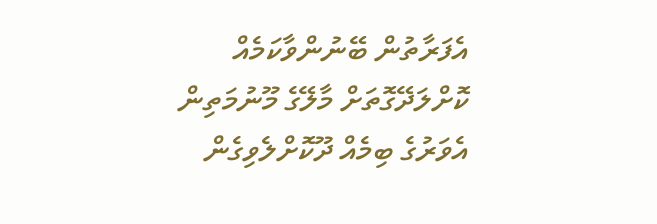އެފަރާތުން ބޭނުންވާކަމެއް ކޮށްލަދޭގޮތަށް މާލޭގެ މޫނުމަތިން އެވަރުގެ ބިމެއް ދޫކޮށްލެވިގެން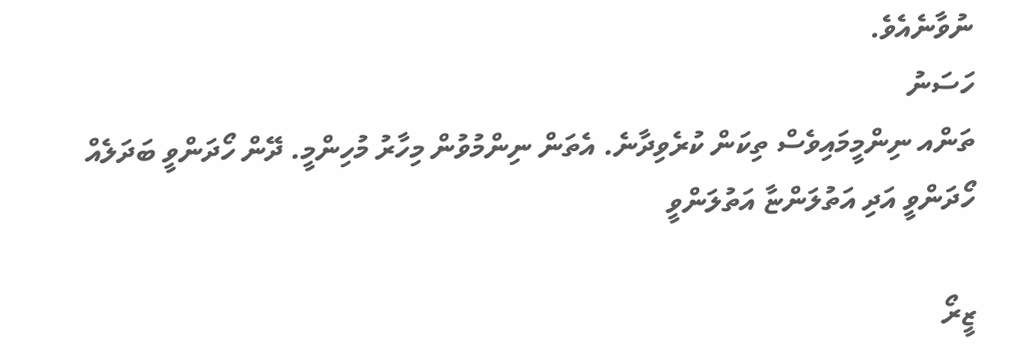ނުވާނެއެވެ.
ހަސަނު
ތަންއ ނިންމީމައިވެސް ތިކަން ކުރެވިދާނެ. އެތަން ނިންމުވުން މިހާރު މުހިންމީ. ދޭން ހޯދަންވީ ބަދަލެއް ހޯދަންވީ އަދި އަތުލަންޏާ އަތުލަންވީ

ޒީރޯ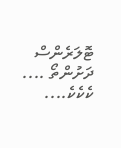ޓޮލަރެންސް ދަށުންތޯ .... ކެކެކެ....